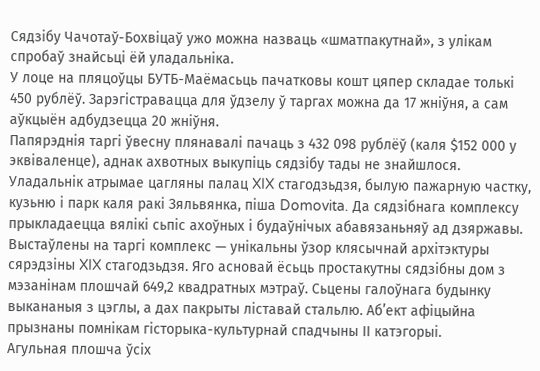Сядзібу Чачотаў-Бохвіцаў ужо можна назваць «шматпакутнай», з улікам спробаў знайсьці ёй уладальніка.
У лоце на пляцоўцы БУТБ-Маёмасьць пачатковы кошт цяпер складае толькі 450 рублёў. Зарэгістравацца для ўдзелу ў таргах можна да 17 жніўня, а сам аўкцыён адбудзецца 20 жніўня.
Папярэднія таргі ўвесну плянавалі пачаць з 432 098 рублёў (каля $152 000 у эквіваленце), аднак ахвотных выкупіць сядзібу тады не знайшлося.
Уладальнік атрымае цагляны палац XIX стагодзьдзя, былую пажарную частку, кузьню і парк каля ракі Зяльвянка, піша Domovita. Да сядзібнага комплексу прыкладаецца вялікі сьпіс ахоўных і будаўнічых абавязаньняў ад дзяржавы.
Выстаўлены на таргі комплекс — унікальны ўзор клясычнай архітэктуры сярэдзіны XIX стагодзьдзя. Яго асновай ёсьць простакутны сядзібны дом з мэзанінам плошчай 649,2 квадратных мэтраў. Сьцены галоўнага будынку выкананыя з цэглы, а дах пакрыты ліставай стальлю. Аб’ект афіцыйна прызнаны помнікам гісторыка-культурнай спадчыны ІІ катэгорыі.
Агульная плошча ўсіх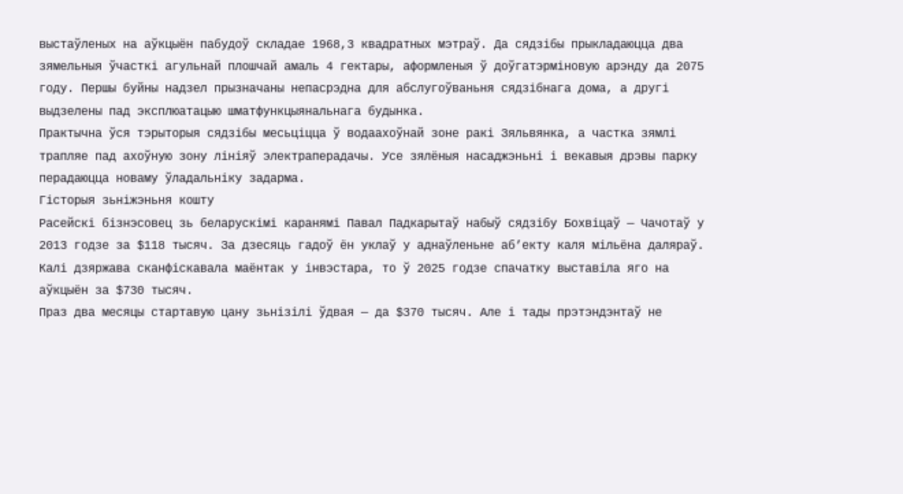выстаўленых на аўкцыён пабудоў складае 1968,3 квадратных мэтраў. Да сядзібы прыкладаюцца два зямельныя ўчасткі агульнай плошчай амаль 4 гектары, аформленыя ў доўгатэрміновую арэнду да 2075 году. Першы буйны надзел прызначаны непасрэдна для абслугоўваньня сядзібнага дома, а другі выдзелены пад эксплюатацыю шматфункцыянальнага будынка.
Практычна ўся тэрыторыя сядзібы месьціцца ў водаахоўнай зоне ракі Зяльвянка, а частка зямлі трапляе пад ахоўную зону лініяў электраперадачы. Усе зялёныя насаджэньні і векавыя дрэвы парку перадаюцца новаму ўладальніку задарма.
Гісторыя зьніжэньня кошту
Расейскі бізнэсовец зь беларускімі каранямі Павал Падкарытаў набыў сядзібу Бохвіцаў — Чачотаў у 2013 годзе за $118 тысяч. За дзесяць гадоў ён уклаў у аднаўленьне аб’екту каля мільёна даляраў.
Калі дзяржава сканфіскавала маёнтак у інвэстара, то ў 2025 годзе спачатку выставіла яго на аўкцыён за $730 тысяч.
Праз два месяцы стартавую цану зьнізілі ўдвая — да $370 тысяч. Але і тады прэтэндэнтаў не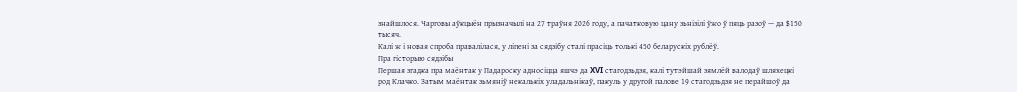знайшлося. Чарговы аўкцыён прызначылі на 27 траўня 2026 году, а пачатковую цану зьнізілі ўжо ў пяць разоў — да $150 тысяч.
Калі ж і новая спроба правалілася, у ліпені за сядзібу сталі прасіць толькі 450 беларускіх рублёў.
Пра гісторыю сядзібы
Першая згадка пра маёнтак у Падароску адносіцца яшчэ да XVI стагодзьдзя, калі тутэйшай зямлёй валодаў шляхецкі род Клачко. Затым маёнтак зьмяніў некалькіх уладальнікаў, пакуль у другой палове 19 стагодзьдзя не перайшоў да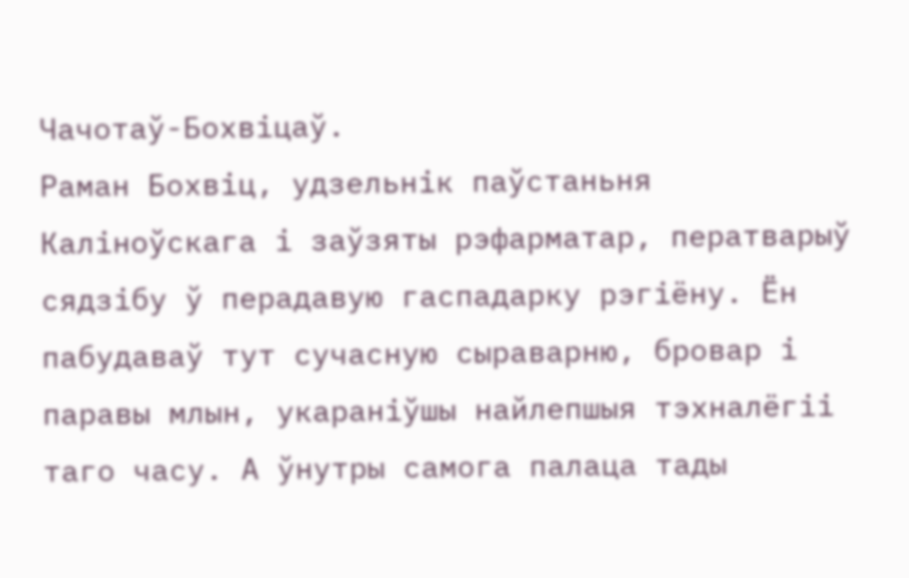Чачотаў-Бохвіцаў.
Раман Бохвіц, удзельнік паўстаньня Каліноўскага і заўзяты рэфарматар, ператварыў сядзібу ў перадавую гаспадарку рэгіёну. Ён пабудаваў тут сучасную сыраварню, бровар і паравы млын, укараніўшы найлепшыя тэхналёгіі таго часу. А ўнутры самога палаца тады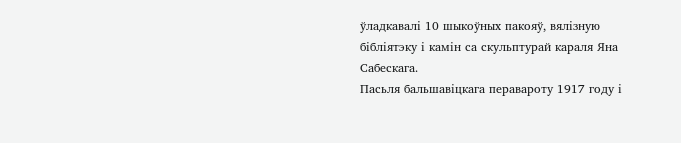ўладкавалі 10 шыкоўных пакояў, вялізную бібліятэку і камін са скульптурай караля Яна Сабескага.
Пасьля бальшавіцкага перавароту 1917 году і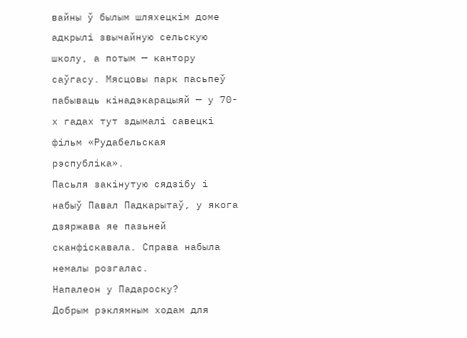вайны ў былым шляхецкім доме адкрылі звычайную сельскую школу, а потым — кантору саўгасу. Мясцовы парк пасьпеў пабываць кінадэкарацыяй — у 70-х гадах тут здымалі савецкі фільм «Рудабельская рэспубліка».
Пасьля закінутую сядзібу і набыў Павал Падкарытаў, у якога дзяржава яе пазьней сканфіскавала. Справа набыла немалы розгалас.
Напалеон у Падароску?
Добрым рэклямным ходам для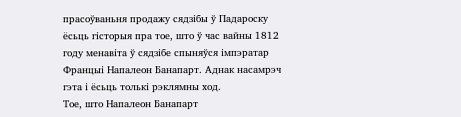прасоўваньня продажу сядзібы ў Падароску ёсьць гісторыя пра тое, што ў час вайны 1812 году менавіта ў сядзібе спыняўся імпэратар Францыі Напалеон Банапарт. Аднак насамрэч гэта і ёсьць толькі рэклямны ход.
Тое, што Напалеон Банапарт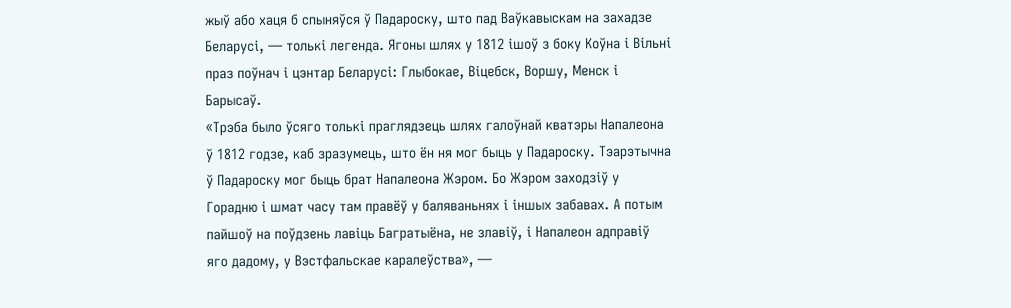жыў або хаця б спыняўся ў Падароску, што пад Ваўкавыскам на захадзе Беларусі, — толькі легенда. Ягоны шлях у 1812 ішоў з боку Коўна і Вільні праз поўнач і цэнтар Беларусі: Глыбокае, Віцебск, Воршу, Менск і Барысаў.
«Трэба было ўсяго толькі праглядзець шлях галоўнай кватэры Напалеона ў 1812 годзе, каб зразумець, што ён ня мог быць у Падароску. Тэарэтычна ў Падароску мог быць брат Напалеона Жэром. Бо Жэром заходзіў у Горадню і шмат часу там правёў у баляваньнях і іншых забавах. А потым пайшоў на поўдзень лавіць Багратыёна, не злавіў, і Напалеон адправіў яго дадому, у Вэстфальскае каралеўства», —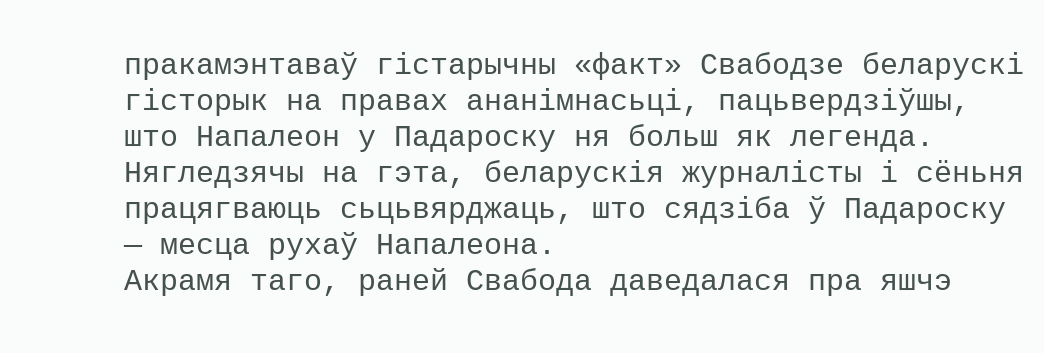пракамэнтаваў гістарычны «факт» Свабодзе беларускі гісторык на правах ананімнасьці, пацьвердзіўшы, што Напалеон у Падароску ня больш як легенда.
Нягледзячы на гэта, беларускія журналісты і сёньня працягваюць сьцьвярджаць, што сядзіба ў Падароску — месца рухаў Напалеона.
Акрамя таго, раней Свабода даведалася пра яшчэ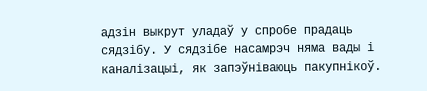адзін выкрут уладаў у спробе прадаць сядзібу. У сядзібе насамрэч няма вады і каналізацыі, як запэўніваюць пакупнікоў.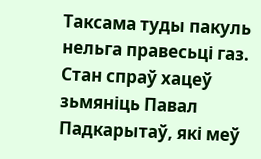Таксама туды пакуль нельга правесьці газ.
Стан спраў хацеў зьмяніць Павал Падкарытаў, які меў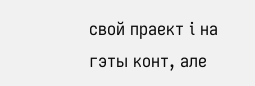свой праект і на гэты конт, але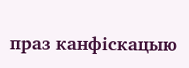праз канфіскацыю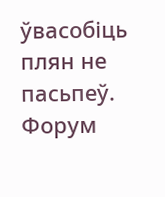ўвасобіць плян не пасьпеў.
Форум